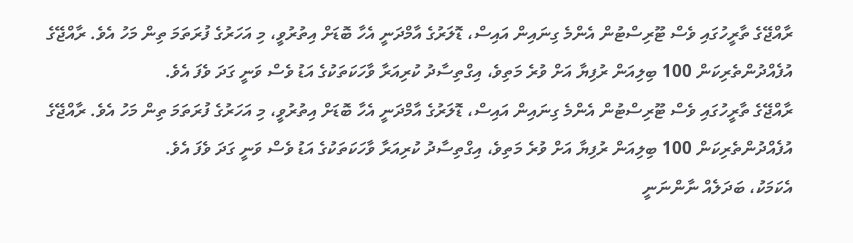ރާއްޖޭގެ ތާރީހުގައި ވެސް ޓޫރިސްޓުން އެންމެ ގިނައިން އައިސް، ޑޮލަރުގެ އާމްދަނީ އެހާ ބޮޑަށް އިތުރުވީ، މި އަހަރުގެ ފުރަތަމަ ތިން މަހު އެވެ. ރާއްޖޭގެ އުފެއްދުންތެރިކަން 100 ބިލިއަން ރުފިޔާ އަށް ވުރެ މަތިވެ، އިގްތިސާދު ކުރިއަރާ ވާހަކަތަކުގެ އަޑު ވެސް ވަނީ ގަދަ ވެފަ އެވެ.
ރާއްޖޭގެ ތާރީހުގައި ވެސް ޓޫރިސްޓުން އެންމެ ގިނައިން އައިސް، ޑޮލަރުގެ އާމްދަނީ އެހާ ބޮޑަށް އިތުރުވީ، މި އަހަރުގެ ފުރަތަމަ ތިން މަހު އެވެ. ރާއްޖޭގެ އުފެއްދުންތެރިކަން 100 ބިލިއަން ރުފިޔާ އަށް ވުރެ މަތިވެ، އިގްތިސާދު ކުރިއަރާ ވާހަކަތަކުގެ އަޑު ވެސް ވަނީ ގަދަ ވެފަ އެވެ.
އެކަމަކު، ބަދަލެއް ނާންނަނީ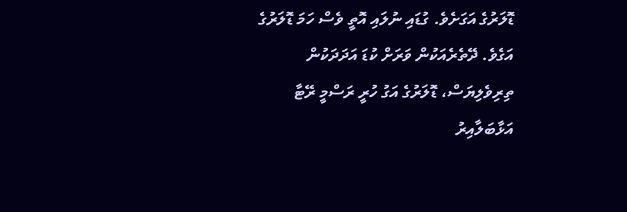ޑޮލަރުގެ އަގަށެވެ. ގުޑައި ނުލައި އޮތީ ވެސް ހަމަ ޑޮލަރުގެ އަގެވެ. ދޭތެރެއަކުން ވަރަށް ކުޑަ އަދަދަކުން ތިރިވެލިޔަސް، ޑޮލަރުގެ އަގު ހުރީ ރަސްމީ ރޭޓާ އަޅާބަލާއިރު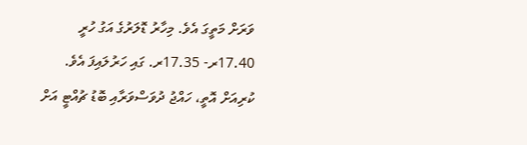ވަރަށް މަތީގަ އެވެ. މިހާރު ޑޮލަރުގެ އަގު ހުރީ 17.40ރ- 17.35ރ. ގައި ހަރުލައިފަ އެވެ.
ކުރިއަށް އޮތީ، ހައްޖު ދުވަސްވަރާއި ބޮޑު ޗުއްޓީ އަށް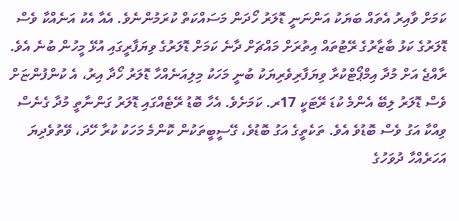ކަމަށް ވާއިރު އެތައް ބަޔަކު އަންނަނީ ޑޮލަރު ހޯދަން މަސައްކަތް ކުރަމުންނެވެ. އެއާ އެކު އަނެއްކާ ވެސް ޑޮލަރުގެ ކަޅު ބާޒާރުގެ ރޭޓުތައް އިތުރަށް މައްޗަށް ދާނެ ކަމަށް ޑޮލަރުގެ ވިޔަފާރީގައި އުޅޭ މީހުން ބުނެ އެވެ.
ރާއްޖެ އަށް މުދާ އިމްޕޯޓްކުރާ ވިޔަފާރިވެރިޔަކު ބުނީ މަހަކު މިލިއަނެއްހާ ޑޮލަރު ހޯދާ އިރު، އެ ކުންފުންޏަށް ވެސް ޑޮލަރު ލިބޭ އެންމެ ކުޑަ ރޭޓަކީ 17ރ. ކަމަށެވެ. އެހާ ބޮޑު ރޭޓެއްގައި ޑޮލަރު ގަންނާތީ މުދާ ގެނެސް ވިއްކާ އަގު ވެސް ބޮޑުވެ އެވެ. ތަކެތީގެ އަގު ބޮޑުވެ، ގޭސީބީތަކުން ކޮންމެ މަހަކު ކުރާ ހޭދަ، ވޭތުވެދިޔަ އަހަރެއްހާ ދުވަހުގެ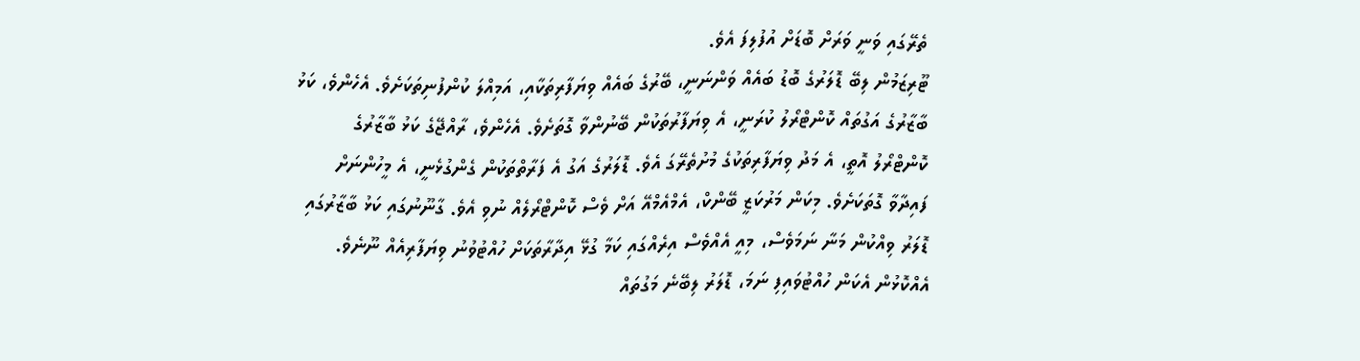ތެރޭގައި ވަނީ ވަރަށް ބޮޑަށް އުފުލިފަ އެވެ.
ޓޫރިޒަމުން ލިބޭ ޑޮލަރުގެ ބޮޑު ބައެއް ވަންނަނީ، ބޭރުގެ ބައެއް ވިޔަފާރިތަކާއި، އަމިއްލަ ކުންފުނިތަކަށެވެ. އެހެންވެ، ކަޅު ބާޒާރުގެ އަގުތައް ކޮންޓްރޯލު ކުރަނީ، އެ ވިޔަފާރުތަކުން ބޭނުންވާ ގޮތަށެވެ. އެހެންވެ، ރާއްޖޭގެ ކަޅު ބާޒާރުގެ ކޮންޓްރޯލު އޮތީ، އެ މަދު ވިޔަފާރިތަކުގެ މުށުތެރޭގަ އެވެ. ޑޮލަރުގެ އަގު އެ ފަރާތްތަކުން ގެންގުޅެނީ، އެ މީހުންނަށް ފައިދާވާ ގޮތަކަށެވެ. މިކަން މަރުކަޒީ ބޭންކް، އެމްއެމްއޭ އަށް ވެސް ކޮންޓްރޯލެއް ނުވި އެވެ. ގާނޫނުގައި ކަޅު ބާޒާރުގައި ޑޮލަރު ވިއްކުން މަނާ ނަމަވެސް، މިއީ އެއްވެސް އިރެއްގައި ކަމާ ގުޅޭ އިދާރާތަކަށް ހުއްޓުވުނު ވިޔަފާރިއެއް ނޫނެވެ. އެއްކޮޅުން އެކަން ހުއްޓުވައިފި ނަމަ، ޑޮލަރު ލިބޭނެ މަގުތައް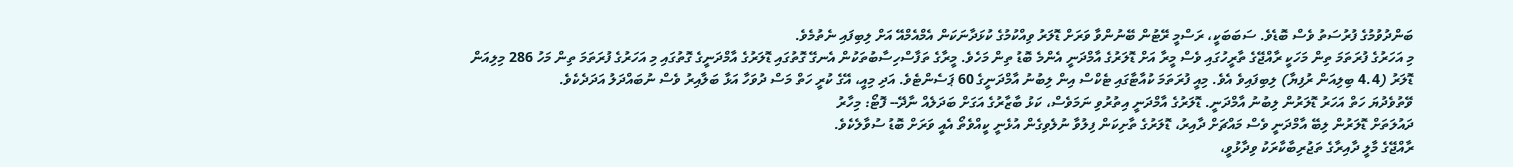ބަންދުވުމުގެ ފުރުސަތު ވެސް ބޮޑެވެ. ސަބަބަކީ، ރަސްމީ ރޭޓުން ބޭނުންވާ ވަރަށް ޑޮލަރު ވިއްކުމުގެ ކުޅަދާނަކަން އެމްއެމްއޭ އަށް ލިބިފައި ނެތުމެވެ.
މި އަހަރުގެ ފުރަތަމަ ތިން މަހަކީ ރާއްޖޭގެ ތާރީހުގައި ވެސް މީރާ އަށް ޑޮލަރުގެ އާމްދަނީ އެންމެ ބޮޑު ތިން މަހެވެ. މީރާގެ ތަފާސްހިސާބުތަކުން އެނގޭ ގޮތުގައި ޑޮލަރުގެ އާމްދަނީގެ ގޮތުގައި މި އަހަރުގެ ފުރަތަމަ ތިން މަހު 286 މިލިއަން ޑޮލަރު (4.4 ބިލިއަން ރުފިޔާ) ލިބިފައިވެ އެވެ. މިއީ ފުރަތަމަ ކުއާޓާގައި ޓެކްސް އިން ލިބުނު އާމްދަނީގެ 60 ޕަސެންޓެވެ. އަދި މިއީ، އޭގެ ކުރީ ހަތް މަސް ދުވަހާ އަޅާ ބަލާއިރު ވެސް ނުބައްދަލު އަދަދެކެވެ.
ވޭތުވެދުޔަ ހަތް އަހަރު ޑޮލަރުން ލިބުނު އާމްދަނީ. ޑޮލަރުގެ އާމްދަނީ އިތުރުވި ނަމަވެސް، ކަޅު ބާޒާރުގެ އަގަށް ބަދަލެއް ނާދޭ-- ފޮޓޯ: މިހާރު
ދައުލަތަށް ޑޮލަރުން ލިބޭ އާމްދަނީ ވެސް މައްޗަށް ދާއިރު، ޑޮލަރުގެ ތާށިކަން ފިލުވާ ނުލެވިގެން އުޅެނީ ކީއްވެތޯ އެއީ ވަރަށް ބޮޑު ސުވާލެކެވެ.
ރާއްޖޭގެ މާލީ ދާއިރާގެ ތަޖުރިބާކާރަކު ވިދާޅުވީ،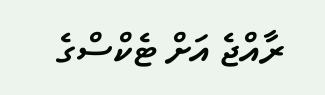ރާއްޖެ އަށް ޓެކްސްގެ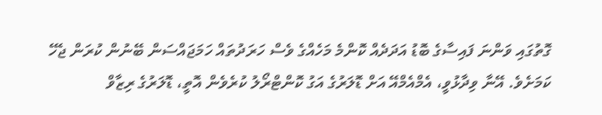ގޮތުގައި ވަންނަ ފައިސާގެ ބޮޑު އަދަދެއް ކޮންމެ މަހެއްގެ ވެސް ހަރަދުތައް ހަމަޖައްސަން ބޭނުން ކުރަން ޖެހޭ ކަމަށެވެ. އޭނާ ވިދާޅުވީ، އެމްއެމްއޭ އަށް ޑޮލަރުގެ އަގު ކޮންޓްރޯލު ކުރެވެން އޮތީ، ޑޮލަރުގެ ރިޒާވް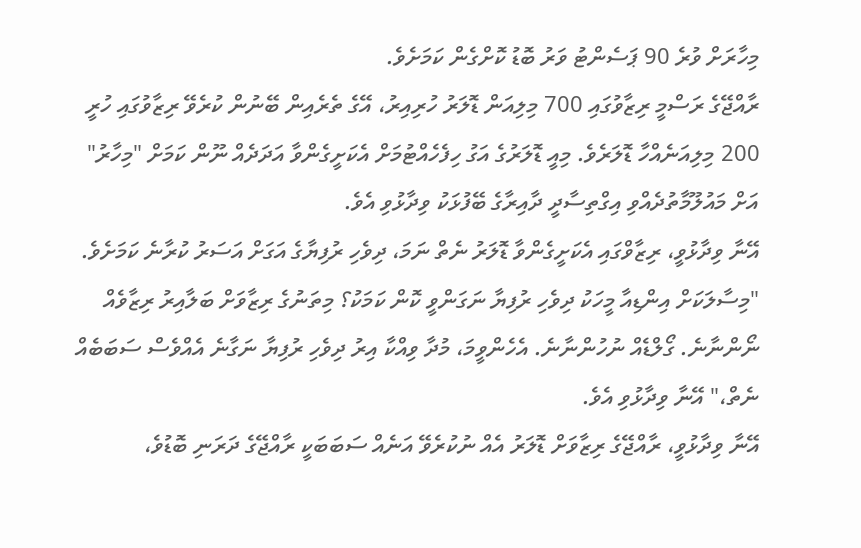މިހާރަށް ވުރެ 90 ޕަސެންޓު ވަރު ބޮޑު ކޮށްގެން ކަމަށެވެ.
ރާއްޖޭގެ ރަސްމީ ރިޒާވުގައި 700 މިލިއަން ޑޮލަރު ހުރިއިރު، އޭގެ ތެރެއިން ބޭނުން ކުރެވޭ ރިޒާވުގައި ހުރީ 200 މިލިއަނެއްހާ ޑޮލަރެވެ. މިއީ ޑޮލަރުގެ އަގު ހިފެހެއްޓުމަށް އެކަށީގެންވާ އަދަދެއް ނޫން ކަމަށް "މިހާރު" އަށް މައުލޫމާތުދެއްވި އިގްތިސާދީ ދާއިރާގެ ބޭފުޅަކު ވިދާޅުވި އެވެ.
އޭނާ ވިދާޅުވީ، ރިޒާވްގައި އެކަށީގެންވާ ޑޮލަރު ނެތް ނަމަ، ދިވެހި ރުފިޔާގެ އަގަށް އަސަރު ކުރާނެ ކަމަށެވެ.
"މިސާލަކަށް އިންޑިއާ މީހަކު ދިވެހި ރުފިޔާ ނަގަންވީ ކޮން ކަމަކު؟ މިތަނުގެ ރިޒާވަށް ބަލާއިރު ރިޒާވެއް ނޯންނާނެ. ގޯލްޑެއް ނުހުންނާނެ. އެހެންވީމަ، މުދާ ވިއްކާ އިރު ދިވެހި ރުފިޔާ ނަގާނެ އެއްވެސް ސަބަބެއް ނެތް،" އޭނާ ވިދާޅުވި އެވެ.
އޭނާ ވިދާޅުވީ، ރާއްޖޭގެ ރިޒާވަށް ޑޮލަރު އެއް ނުކުރެވޭ އަނެއް ސަބަބަކީ ރާއްޖޭގެ ދަރަނި ބޮޑުވެ،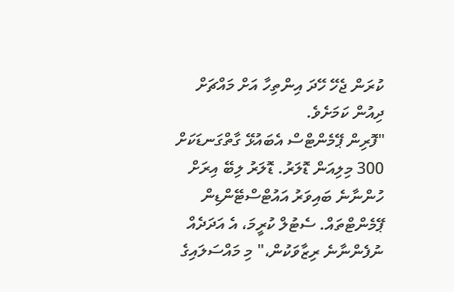ކުރަން ޖެހޭ ހޭދަ އިންތިހާ އަށް މައްޗަށް ދިއުން ކަމަށެވެ.
"ފޮރިން ޕޭމެންޓްސް އެބައުޅޭ ގާތްގަނޑަކަށް 300 މިލިއަން ޑޮލަރު. ޑޮލަރު ލިބޭ އިރަށް ހުންނާނެ ބައިވަރު އައުޓްސްޓޭންޑިން ޕޭމެންޓްތައް. ސެޓުލް ކުރީމަ، އެ އަދަދެއް ނުފެންނާނެ ރިޒާވަކުން،" މި މައްސަލައިގެ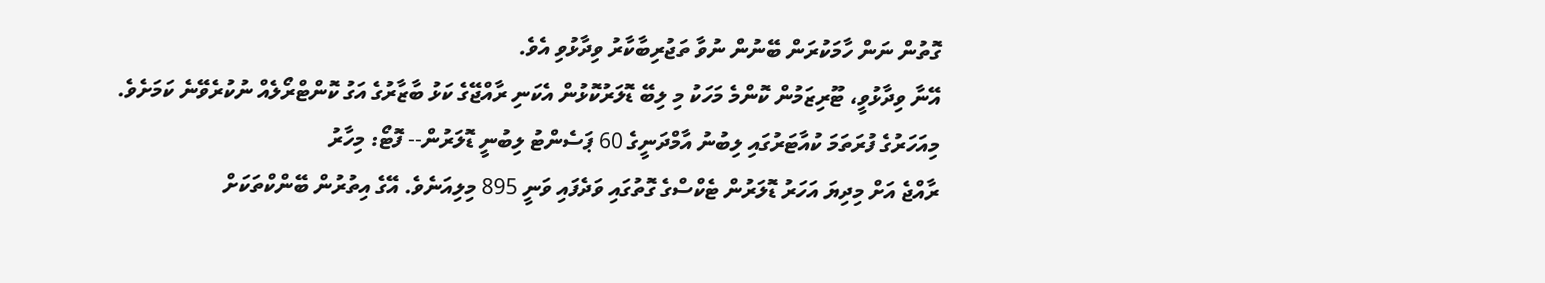ގޮތުން ނަން ހާމަކުރަން ބޭނުން ނުވާ ތަޖުރިބާކާރު ވިދާޅުވި އެވެ.
އޭނާ ވިދާޅުވީ، ޓޫރިޒަމުން ކޮންމެ މަހަކު މި ލިބޭ ޑޮލަރުކޮޅުން އެކަނި ރާއްޖޭގެ ކަޅު ބާޒާރުގެ އަގު ކޮންޓްރޯލެއް ނުކުރެވޭނެ ކަމަށެވެ.
މިއަހަރުގެ ފުރަތަމަ ކުއާޓަރުގައި ލިބުނު އާމްދަނީގެ 60 ޕަސެންޓު ލިބުނީ ޑޮލަރުން-- ފޮޓޯ: މިހާރު
ރާއްޖެ އަށް މިދިޔަ އަހަރު ޑޮލަރުން ޓެކްސްގެ ގޮތުގައި ވަދެފައި ވަނީ 895 މިލިއަނެވެ. އޭގެ އިތުރުން ބޭންކްތަކަށް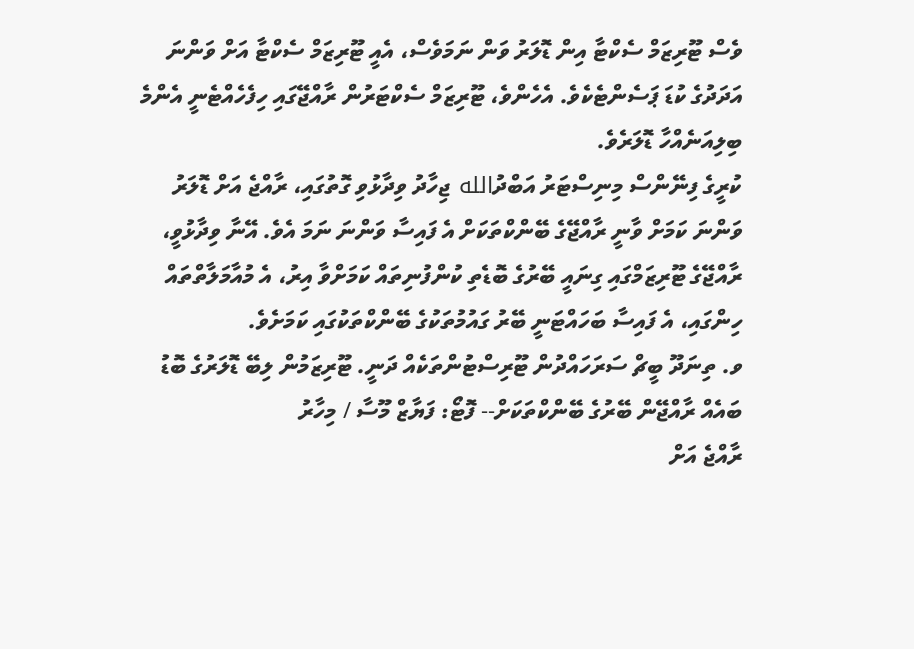ވެސް ޓޫރިޒަމް ސެކްޓާ އިން ޑޮލަރު ވަން ނަމަވެސް، އެއީ ޓޫރިޒަމް ސެކްޓާ އަށް ވަންނަ އަދަދުގެ ކުޑަ ޕަސެންޓެކެވެ. އެހެންވެ، ޓޫރިޒަމް ސެކްޓަރުން ރާއްޖޭގައި ހިފެހެއްޓެނީ އެންމެ ބިލިއަނެއްހާ ޑޮލަރެވެ.
ކުރީގެ ފިނޭންސް މިނިސްޓަރު އަބްދުالله ޖިހާދު ވިދާޅުވި ގޮތުގައި، ރާއްޖެ އަށް ޑޮލަރު ވަންނަ ކަމަށް ވާނީ ރާއްޖޭގެ ބޭންކްތަކަށް އެ ފައިސާ ވަންނަ ނަމަ އެވެ. އޭނާ ވިދާޅުވީ، ރާއްޖޭގެ ޓޫރިޒަމްގައި ގިނައީ ބޭރުގެ ބޮޑެތި ކުންފުނިތައް ކަމަށްވާ އިރު، އެ މުއާމަލާތްތައް ހިންގައި، އެ ފައިސާ ބަހައްޓަނީ ބޭރު ގައުމުތަކުގެ ބޭންކްތަކުގައި ކަމަށެވެ.
ވ. ތިނަދޫ ބީޗް ސަރަހައްދުން ޓޫރިސްޓުންތަކެއް ދަނީ. ޓޫރިޒަމުން ލިބޭ ޑޮލަރުގެ ބޮޑު ބައެއް ރާއްޖޭން ބޭރުގެ ބޭންކްތަކަށް-- ފޮޓޯ: ފަޔާޒް މޫސާ / މިހާރު
ރާއްޖެ އަށް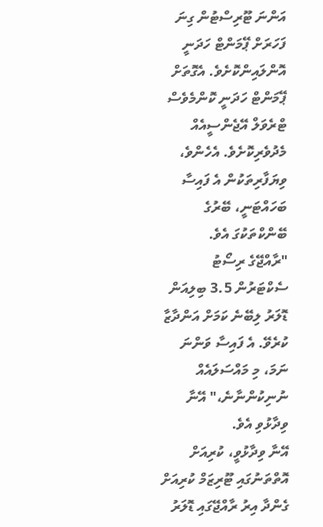އަންނަ ޓޫރިސްޓުން ގިނަ ފަހަރަށް ޕޭމަންޓް ހަދަނީ އޮންލައިންކޮށެވެ. އެގޮތަށް ޕޭމަންޓް ހަދަނީ ކޮންމެވެސް ޓްރެވަލް އޭޖެންސީއެއް މެދުވެރިކޮށެވެ. އެހެންވެ، ވިޔަފާރިތަކުން އެ ފައިސާ ބަހައްޓަނީ، ބޭރުގެ ބޭންކްތަކުގަ އެވެ.
"ރާއްޖޭގެ ރިސޯޓު ސެކްޓަރުން 3.5 ބިލިއަން ޑޮލަރު ލިބޭނެ ކަމަށް އަންދާޒާ ކުރެވޭ. އެ ފައިސާ ވަންނަ ނަމަ، މި މައްސަލައެއް ނުނިކުންނާނެ،" އޭނާ ވިދާޅުވި އެވެ.
އޭނާ ވިދާޅުވީ، ކުރިއަށް އޮތްތަނުގައި ޓޫރިޒަމް ކުރިއަށް ގެންދާ އިރު ރާއްޖޭގައި ޑޮލަރު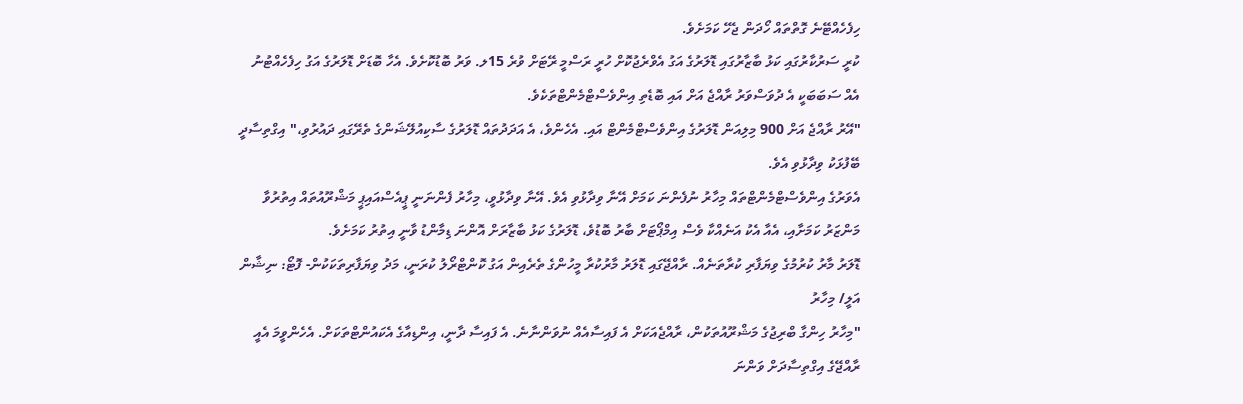ހިފެހެއްޓޭނެ ގޮތްތައް ހޯދަން ޖެހޭ ކަމަށެވެ.
ކުރީ ސަރުކާރުގައި ކަޅު ބާޒާރުގައި ޑޮލަރުގެ އަގު އެވްރެޖުކޮށް ހުރީ ރަސްމީ ރޭޓަށް ވުރެ 15ލ. ވަރު ބޮޑުކޮށެވެ. އެހާ ބޮޑަށް ޑޮލަރުގެ އަގު ހިފެހެއްޓުނު އެއް ސަބަބަކީ އެ ދުވަސްވަރު ރާއްޖެ އަށް އައި ބޮޑެތި އިންވެސްޓްމެންޓްތަކެވެ.
"އޭރު ރާއްޖެ އަށް 900 މިލިއަން ޑޮލަރުގެ އިންވެސްޓްމެންޓް އައި. އެހެންވެ، އެ އަދަދުތައް ޑޮލަރުގެ ސާކިއުލޭޝަންގެ ތެރޭގައި ދައުރުވި،" އިގްތިސާދީ ބޭފުޅަކު ވިދާޅުވި އެވެ.
އެވަރުގެ އިންވެސްޓްމެންޓްތައް މިހާރު ނުފެންނަ ކަމަށް އޭނާ ވިދާޅުވި އެވެ. އޭނާ ވިދާޅުވީ، މިހާރު ފެންނަނީ ޕީއެސްއައިޕީ މަޝްރޫއުތައް އިތުރުވާ މަންޒަރު ކަމަށާއި، އެއާ އެކު އަނެއްކާ ވެސް އިމްޕޯޓަށް ބާރު ބޮޑުވެ، ޑޮލަރުގެ ކަޅު ބާޒާރަށް އޮންނަ ޑިމާންޑު ވާނީ އިތުރު ކަމަށެވެ.
ޑޮލަރު މާރު ކުރުމުގެ ވިޔަފާރި ކުރާތަނެއް. ރާއްޖޭގައި ޑޮލަރު މާރުކުރާ މީހުންގެ ތެރެއިން އަގު ކޮންޓްރޯލު ކުރަނީ، މަދު ވިޔަފާރިތަކަކުން- ފޮޓޯ: ނިޝާން އަލީ/ މިހާރު
"މިހާރު ހިންގާ ބްރިޖުގެ މަޝްރޫއުތަކުން، ރާއްޖެއަކަށް އެ ފައިސާއެއް ނުވަންނާނެ. އެ ފައިސާ ދާނީ، އިންޑިއާގެ އެކައުންޓްތަކަށް. އެހެންވީމަ އެއީ ރާއްޖޭގެ އިގްތިސާދަށް ވަންނަ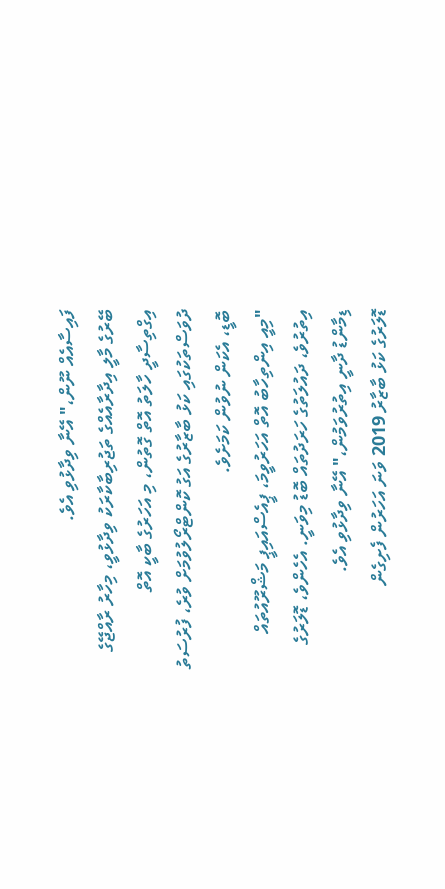ފައިސާއެއް ނޫން،" އޭނާ ވިދާޅުވި އެވެ.
ބޭރުގެ މާލީ އިދާރާއެއްގެ ތަޖުރިބާކާރަކު ވިދާޅުވީ، މިހާރު ރާއްޖޭގެ އިގްތިސާދީ ހާލަތު އޮތް ގޮތުން، މި އަހަރުގެ ބާކީ އޮތް ދުވަސްތަކުގައި ކަޅު ބާޒާރުގެ އަގު ކޮންޓްރޯލުވުމަށް ވުރެ، ފުރުސަތު ބޮޑީ، އެކަން ނުވުން ކަމަށެވެ.
"މިއީ އިންތިހާބު އޮތް އަހަރުވީމަ، ޕީއެސްއައިޕީ މަޝްރޫއުތައް އިތުރުވެ، ދައުލަތުގެ ހަރަދުތައް ބޮޑު މިވަނީ. އެހެންވެ، ޑޮލަރުގެ ޑިމާންޑު ދާނީ އިތުރުވަމުން،" އޭނާ ވިދާޅުވި އެވެ.
ޑޮލަރުގެ ކަޅު ބާޒާރު 2019 ވަނަ އަހަރުން ފެށިގެން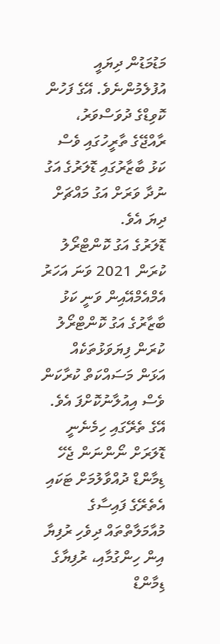މަޑުމަޑުން ދިޔައީ އުފުލެމުންނެވެ. އޭގެ ފަހުން ކޮވިޑްގެ ދުވަސްވަރު، ރާއްޖޭގެ ތާރީހުގައި ވެސް ކަޅު ބާޒާރުގައި ޑޮލަރުގެ އަގު ނުދާ ވަރަށް އަގު މައްޗަށް ދިޔަ އެވެ.
ޑޮލަރުގެ އަގު ކޮންޓްރޯލު ކުރަން 2021 ވަނަ އަހަރު އެމްއެމްއޭއިން ވަނީ ކަޅު ބާޒާރުގެ އަގު ކޮންޓްރޯލު ކުރަން ފިޔަވަޅުތަކެއް އަޅަން މަސައްކަތް ކުރާކަން ވެސް އިއުލާނުކޮށްފަ އެވެ.
އޭގެ ތެރޭގައި ހިމެނެނީ ޑޮލަރަށް ނޯންނަން ޖެހޭ ޑިމާންޑް ދުއްވާލުމަށް ޓަކައި އެތެރޭގެ ފައިސާގެ މުއާމަލާތްތައް ދިވެހި ރުފިޔާ އިން ހިންގުމާއި، ރުފިޔާގެ ޑިމާންޑް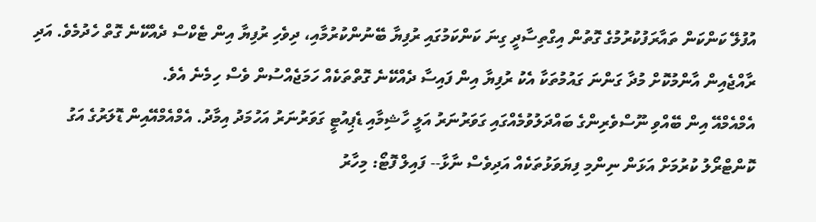އުފުލޭ ކަންކަން ތައާރަފުކުރުމުގެ ގޮތުން އިގްތިސާދީ ގިނަ ކަންކަމުގައި ރުފިޔާ ބޭނުންކުރުމާއި، ދިވެހި ރުފިޔާ އިން ޓެކްސް ދެއްކޭނެ ގޮތް ހެދުމެވެ. އަދި ރާއްޖެއިން އާންމުކޮށް މުދާ ގަންނަ ގައުމުތަކާ އެކު ރުފިޔާ އިން ފައިސާ ދެއްކޭނެ ގޮތްތަކެއް ހަމަޖެއްސުން ވެސް ހިމެނެ އެވެ.
އެމްއެމްއޭ އިން ބޭއްވި ނޫސްވެރިންގެ ބައްދަލުވުމެއްގައި ގަވަރުނަރު އަލީ ހާޝިމާއި ޑެޕިއުޓީ ގަވަރުނަރު އަހުމަދު އިމާދު. އެމްއެމްއޭއިން ޑޮލަރުގެ އަގު ކޮންޓްރޯލު ކުރުމަށް އަޅަން ނިންމި ފިޔަވަޅުތަކެއް އަދިވެސް ނާޅާ-- ފައިލް ފޮޓޯ: މިހާރު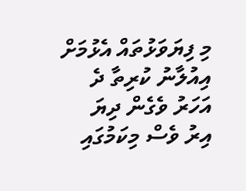މި ފިޔަވަޅުތައް އެޅުމަށް އިއުލާނު ކުރިތާ ދެ އަހަރު ވެގެން ދިޔަ އިރު ވެސް މިކަމުގައި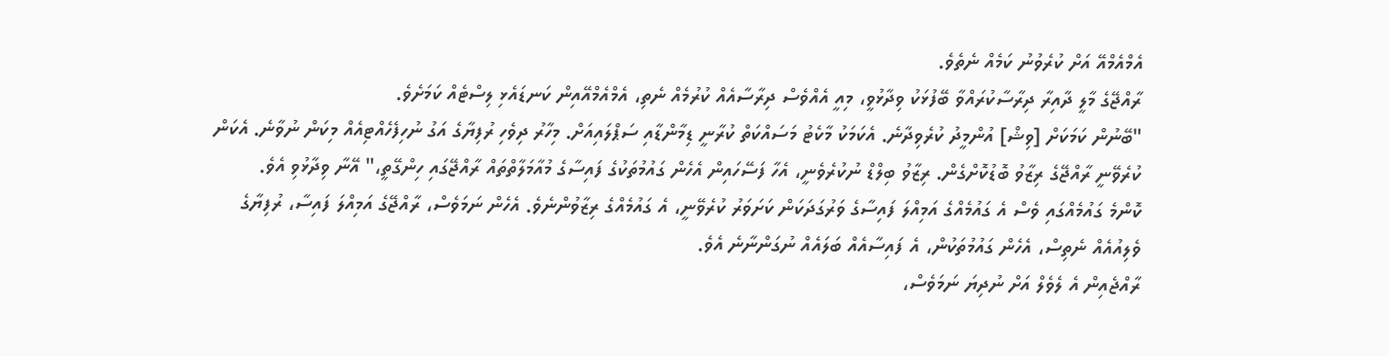އެމްއެމްއޭ އަށް ކުރެވުނު ކަމެއް ނެތެވެ.
ރާއްޖޭގެ މާލީ ދާއިރާ ދިރާސާކުރައްވާ ބޭފުޅަކު ވިދާޅުވީ، މިއީ އެއްވެސް ދިރާސާއެއް ކުރުމެއް ނެތި، އެމްއެމްއޭއިން ކަނޑައެޅި ލިސްޓެއް ކަމަށެވެ.
"ބޭނުން ކަމަކަށް [ވިޝް] އުންމީދު ކުރެވިދާނެ. އެކަމަކު މާކެޓު މަސައްކަތް ކުރާނީ ޑިމާންޑާއި ސަޕްލައިއަށް. މިހާރު ދިވެހި ރުފިޔާގެ އަގު ނުހިފެހެއްޓިއެއް މިކަން ނުވާނެ. އެކަން ކުރެވޭނީ ރާއްޖޭގެ ރިޒާވު ބޮޑުކޮށްގެން. ރިޒާވު ބިލްޑް ނުކުރެވެނީ، އެހާ ފަސޭހައިން އެހެން ގައުމުތަކުގެ ފައިސާގެ މުއާމަލާތްތައް ރާއްޖޭގައި ހިންގޭތީ،" އޭނާ ވިދާޅުވި އެވެ.
ކޮންމެ ގައުމެއްގައި ވެސް އެ ގައުމެއްގެ އަމިއްލަ ފައިސާގެ ވަރުގަދަކަން ކަށަވަރު ކުރެވޭނީ، އެ ގައުމެއްގެ ރިޒާވުންނެވެ. އެހެން ނަމަވެސް، ރާއްޖޭގެ އަމިއްލަ ފައިސާ، ރުފިޔާގެ ވެލިއުއެއް ނެތިސް، އެހެން ގައުމުތަކުން، އެ ފައިސާއެއް ބަލައެއް ނުގަންނާނެ އެވެ.
ރާއްޖެއިން އެ ލެވެލް އަށް ނުދިޔަ ނަމަވެސް،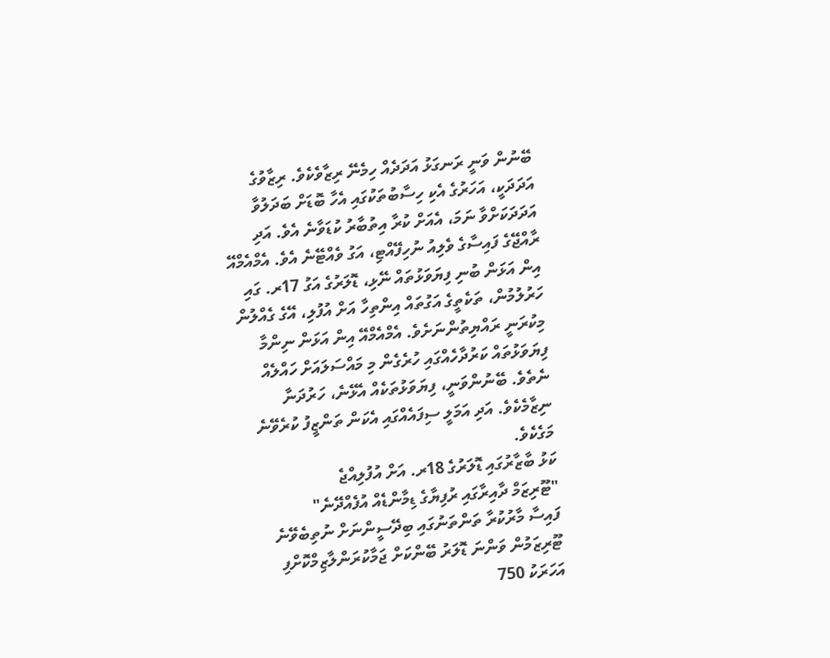ބޭނުން ވަނީ ރަނގަޅު އަދަދެއް ހިމެނޭ ރިޒާވެކެވެ. ރިޒާވުގެ އަދަދަކީ، އަހަރުގެ އެކި ހިސާބުތަކުގައި އެހާ ބޮޑަށް ބަދަލުވާ އަދަދަކަށްވާ ނަމަ، އެއަށް ކުރާ އިތުބާރު ކުޑަވާނެ އެވެ. އަދި ރާއްޖޭގެ ފައިސާގެ ވެލިއު ނުހިފޭއްޓި، އަގު ވެއްޓޭނެ އެވެ. އެމްއެމްއޭ އިން އަޅަން ބުނި ފިޔަވަޅުތައް ނޭޅި، ޑޮލަރުގެ އަގު 17ރ. ގައި ހަރުލުމުން، ތަކެތީގެ އަގުތައް އިންތިހާ އަށް އުފުލި، އޭގެ ގެއްލުން މިކުރަނީ ރައްޔިތުންނަށެވެ. އެމްއެމްއޭ އިން އަޅަން ނިންމާ ފިޔަވަޅުތައް ކަރުދާހެއްގައި ހުރެގެން މި މައްސަލައަށް ހައްލެއް ނެތެވެ. ބޭނުންވަނީ، ފިޔަވަޅުތަކެއް އެޅޭނެ، ހަރުދަނާ ނިޒާމެކެވެ. އަދި އަމަލީ ސިފައެއްގައި އެކަން ތަންޒީފު ކުރެވޭނެ މަގެކެވެ.
ކަޅު ބާޒާރުގައި ޑޮލަރުގެ 18ރ. އަށް އުފުލިއްޖެ
"ޓޫރިޒަމް ދާއިރާގައި ރުފިޔާގެ ޑިމާންޑެއް އުފެއްދޭނެ"
ފައިސާ މާރުކުރާ ތަންތަނުގައި ބިދޭސީންނަށް ނުތިބެވޭނެ
ޓޫރިޒަމުން ވަންނަ ޑޮލަރު ބޭންކަށް ޖަމާކުރަންލާޒިމްކޮށްފި
އަހަރަކު 750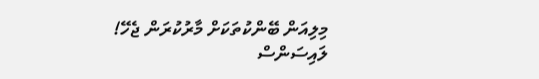މިލިއަން ބޭންކުތަކަށް މާރުކުރަން ޖެހޭ!
ލައިސަންސް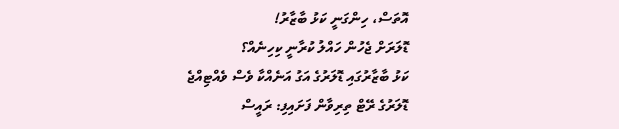އޮތަސް، ހިންގަނީ ކަޅު ބާޒާރު!
ޑޮލަރަށް ޖެހުން ހައްލު ކުރާނީ ކިހިނެއް؟
ކަޅު ބާޒާރުގައި ޑޮލަރުގެ އަގު އަނެއްކާ ވެސް ވެއްޓިއްޖެ
ޑޮލަރުގެ ރޭޓް ތިރިވާން ފަށައިފި: ރައީސް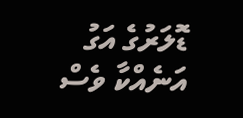ޑޮލަރުގެ އަގު އަނެއްކާ ވެސް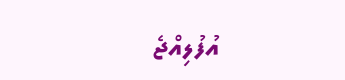އުފުލިއްޖެ